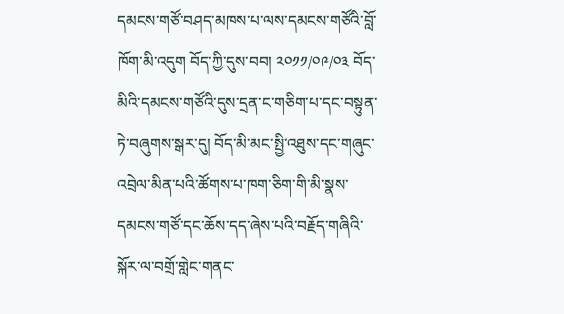དམངས་གཙོ་བཤད་མཁས་པ་ལས་དམངས་གཙོའི་བློ་ཁོག་མི་འདུག བོད་ཀྱི་དུས་བབ། ༢༠༡༡/༠༩/༠༣ བོད་མིའི་དམངས་གཙོའི་དུས་དྲན་ང་གཅིག་པ་དང་བསྟུན་ཏེ་བཞུགས་སྒར་དུ། བོད་མི་མང་སྤྱི་འཐུས་དང་གཞུང་འབྲེལ་མིན་པའི་ཚོགས་པ་ཁག་ཅིག་གི་མི་སྣས་དམངས་གཙོ་དང་ཆོས་དད་ཞེས་པའི་བརྗོད་གཞིའི་སྐོར་ལ་བགྲོ་གླེང་གནང་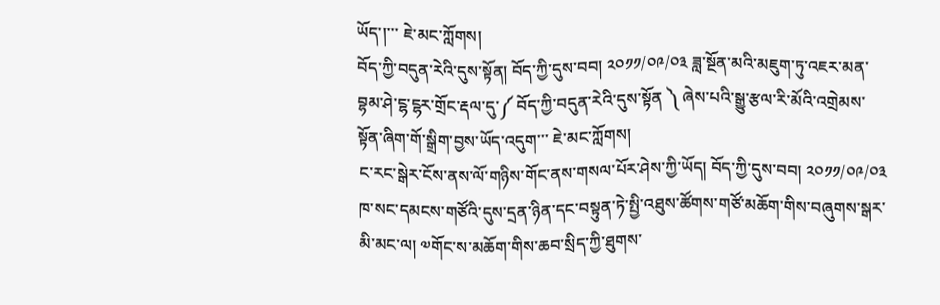ཡོད་།་་་ ཇེ་མང་ཀློགས།
བོད་ཀྱི་བདུན་རེའི་དུས་སྟོན། བོད་ཀྱི་དུས་བབ། ༢༠༡༡/༠༩/༠༣ ཟླ་སྔོན་མའི་མཇུག་ཏུ་འཇར་མན་བྷམ་ཤེ་ངྷ་ངྷར་གྲོང་རྡལ་དུ་༼ བོད་ཀྱི་བདུན་རེའི་དུས་སྟོན ༽ ཞེས་པའི་སྒྱུ་རྩལ་རི་མོའི་འགྲེམས་སྟོན་ཞིག་གོ་སྒྲིག་བྱས་ཡོད་འདུག་་་ ཇེ་མང་ཀློགས།
ང་རང་སྒེར་ངོས་ནས་ལོ་གཉིས་གོང་ནས་གསལ་པོར་ཤེས་ཀྱི་ཡོད། བོད་ཀྱི་དུས་བབ། ༢༠༡༡/༠༩/༠༣ ཁ་སང་དམངས་གཙོའི་དུས་དྲན་ཉིན་དང་བསྟུན་ཏེ་སྤྱི་འཐུས་ཚོགས་གཙོ་མཆོག་གིས་བཞུགས་སྒར་མི་མང་ལ། ༧གོང་ས་མཆོག་གིས་ཆབ་སྲིད་ཀྱི་ཐུགས་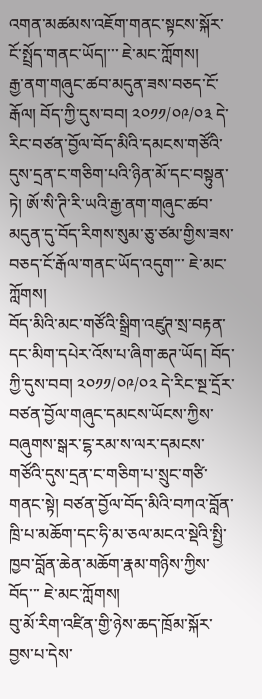འགན་མཚམས་འཇོག་གནང་སྟངས་སྐོར་ངོ་སྤྲོད་གནང་ཡོད།་་་ ཇེ་མང་ཀློགས།
རྒྱ་ནག་གཞུང་ཚབ་མདུན་ཟས་བཅད་ངོ་རྒོལ། བོད་ཀྱི་དུས་བབ། ༢༠༡༡/༠༩/༠༣ དེ་རིང་བཙན་བྱོལ་བོད་མིའི་དམངས་གཙོའི་དུས་དྲན་ང་གཅིག་པའི་ཉིན་མོ་དང་བསྟུན་ཏེ། ཨོ་སི་ཊི་རི་ཡའི་རྒྱ་ནག་གཞུང་ཚབ་མདུན་དུ་བོད་རིགས་སུམ་ཅུ་ཙམ་གྱིས་ཟས་བཅད་ངོ་རྒོལ་གནང་ཡོད་འདུག་་་ ཇེ་མང་ཀློགས།
བོད་མིའི་མང་གཙོའི་སྒྲིག་འཛུཊ་སྲ་བརྟན་དང་མིག་དཔེར་འོས་པ་ཞིག་ཆཊ་ཡོད། བོད་ཀྱི་དུས་བབ། ༢༠༡༡/༠༩/༠༢ དེ་རིང་སྔ་དྲོར་བཙན་བྱོལ་གཞུང་དམངས་ཡོངས་ཀྱིས་བཞུགས་སྒར་ངྷ་རམ་ས་ལར་དམངས་གཙོའི་དུས་དྲན་ང་གཅིག་པ་སྲུང་གཙི་གནང་སྟེ། བཙན་བྱོལ་བོད་མིའི་བཀའ་བློན་ཁྲི་པ་མཆོག་དང་ཧི་མ་ཅལ་མངའ་སྡེའི་སྤྱི་ཁྱབ་བློན་ཆེན་མཆོག་རྣམ་གཉིས་ཀྱིས་བོད་་་ ཇེ་མང་ཀློགས།
བུ་མོ་རིག་འཛིན་གྱི་ཉེས་ཆད་ཁྲོམ་སྐོར་བྱས་པ་དེས་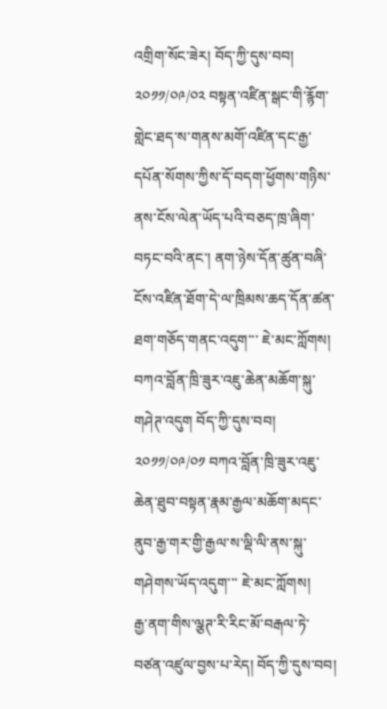འགྲིག་སོང་ཟེར། བོད་ཀྱི་དུས་བབ། ༢༠༡༡/༠༩/༠༢ བསྟན་འཛིན་སྒང་གི་རྙོག་གླེང་ཐད་ས་གནས་མགོ་འཛིན་དང་རྒྱ་དཔོན་སོགས་ཀྱིས་དོ་བདག་ཕྱོགས་གཉིས་ནས་ངོས་ལེན་ཡོད་པའི་བཅད་ཁྲ་ཞིག་བཏང་བའི་ནང་། ནག་ཉེས་དོན་ཚུན་བཞི་ངོས་འཛིན་ཐོག་དེ་ལ་ཁྲིམས་ཆད་དོན་ཚན་ཐག་གཅོད་གནང་འདུག་་་ ཇེ་མང་ཀློགས།
བཀའ་བློན་ཁྲི་ཟུར་འཇུ་ཆེན་མཆོག་སྐུ་གཤེཊ་འདུག བོད་ཀྱི་དུས་བབ། ༢༠༡༡/༠༩/༠༡ བཀའ་བློན་ཁྲི་ཟུར་འཇུ་ཆེན་ཐུབ་བསྟན་རྣམ་རྒྱལ་མཆོག་མདང་ནུབ་རྒྱ་གར་གྱི་རྒྱལ་ས་ལྡི་ལི་ནས་སྐུ་གཤེགས་ཡོད་འདུག་་་ ཇེ་མང་ཀློགས།
རྒྱ་ནག་གིས་ལྕཊ་རི་རིང་མོ་བརྒལ་ཏེ་བཙན་འཛུལ་བྱས་པ་རེད། བོད་ཀྱི་དུས་བབ།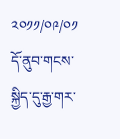༢༠༡༡/༠༩/༠༡ དོ་ནུབ་གངས་སྐྱིད་དུ་རྒྱ་གར་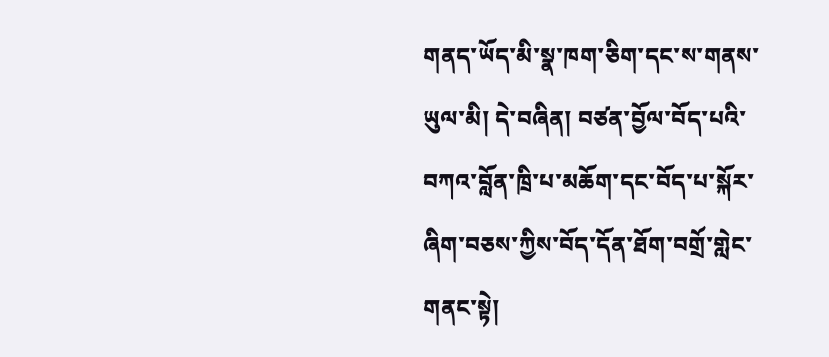གནད་ཡོད་མི་སྣ་ཁག་ཅིག་དང་ས་གནས་ཡུལ་མི། དེ་བཞིན། བཙན་བྱོལ་བོད་པའི་བཀའ་བློན་ཁྲི་པ་མཆོག་དང་བོད་པ་སྐོར་ཞིག་བཅས་ཀྱིས་བོད་དོན་ཐོག་བགྲོ་གླེང་གནང་སྟེ།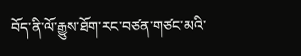བོད་ནི་ལོ་རྒྱུས་ཐོག་རང་བཙན་གཙང་མའི་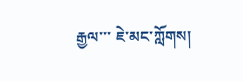རྒྱལ་་་ ཇེ་མང་ཀློགས།